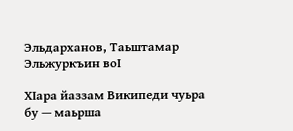Эльдарханов, Таьштамар Эльжуркъин воӀ

ХӀара йаззам Википеди чуьра бу — маьрша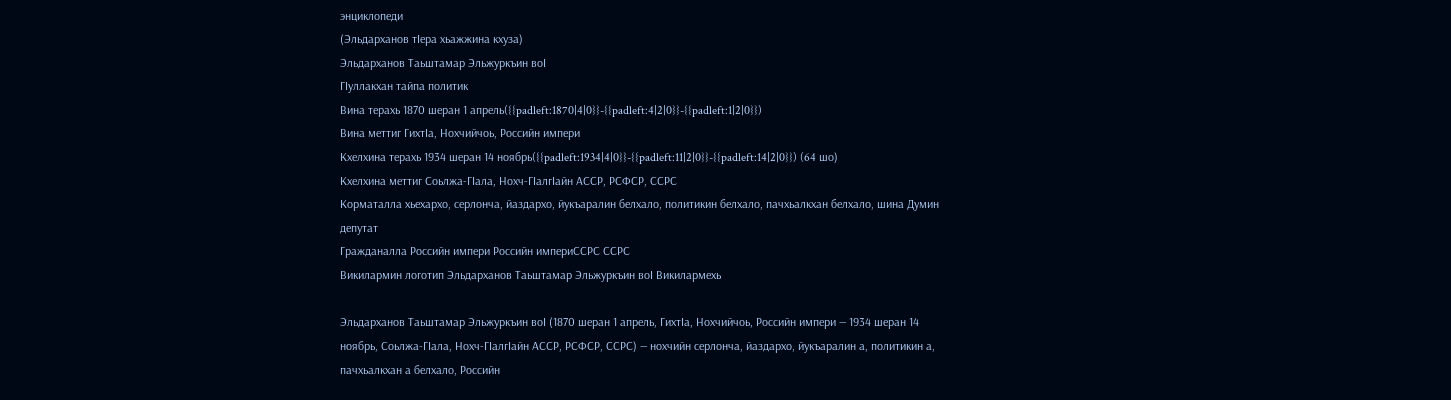энциклопеди
(Эльдарханов тӀера хьажжина кхуза)
Эльдарханов Таьштамар Эльжуркъин воӀ
ГӀуллакхан тайпа политик
Вина терахь 1870 шеран 1 апрель({{padleft:1870|4|0}}-{{padleft:4|2|0}}-{{padleft:1|2|0}})
Вина меттиг ГихтӀа, Нохчийчоь, Российн импери
Кхелхина терахь 1934 шеран 14 ноябрь({{padleft:1934|4|0}}-{{padleft:11|2|0}}-{{padleft:14|2|0}}) (64 шо)
Кхелхина меттиг Соьлжа-ГӀала, Нохч-ГӀалгӀайн АССР, РСФСР, ССРС
Корматалла хьехархо, серлонча, йаздархо, йукъаралин белхало, политикин белхало, пачхьалкхан белхало, шина Думин депутат
Гражданалла Российн импери Российн империССРС ССРС
Викилармин логотип Эльдарханов Таьштамар Эльжуркъин воӀ Викилармехь

Эльдарханов Таьштамар Эльжуркъин воӀ (1870 шеран 1 апрель, ГихтӀа, Нохчийчоь, Российн импери — 1934 шеран 14 ноябрь, Соьлжа-ГӀала, Нохч-ГӀалгӀайн АССР, РСФСР, ССРС) — нохчийн серлонча, йаздархо, йукъаралин а, политикин а, пачхьалкхан а белхало, Российн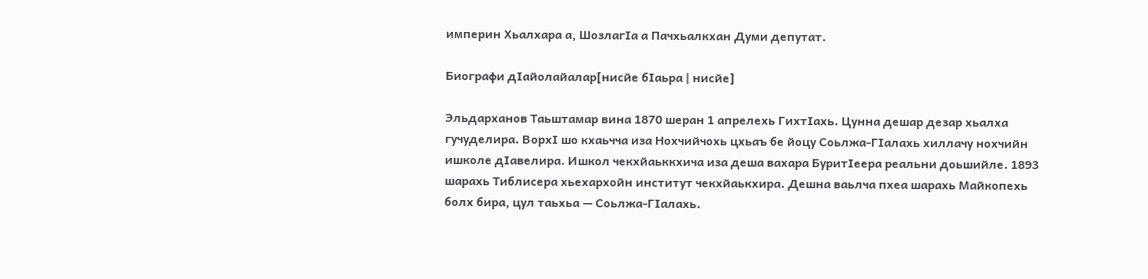империн Хьалхара а, ШозлагӀа а Пачхьалкхан Думи депутат.

Биографи дӀайолайалар[нисйе бӀаьра | нисйе]

Эльдарханов Таьштамар вина 1870 шеран 1 апрелехь ГихтӀахь. Цунна дешар дезар хьалха гучуделира. ВорхӀ шо кхаьчча иза Нохчийчохь цхьаъ бе йоцу Соьлжа-ГӀалахь хиллачу нохчийн ишколе дӀавелира. Ишкол чекхйаьккхича иза деша вахара БуритӀеера реальни доьшийле. 1893 шарахь Тиблисера хьехархойн институт чекхйаькхира. Дешна ваьлча пхеа шарахь Майкопехь болх бира, цул таьхьа — Соьлжа-ГӀалахь.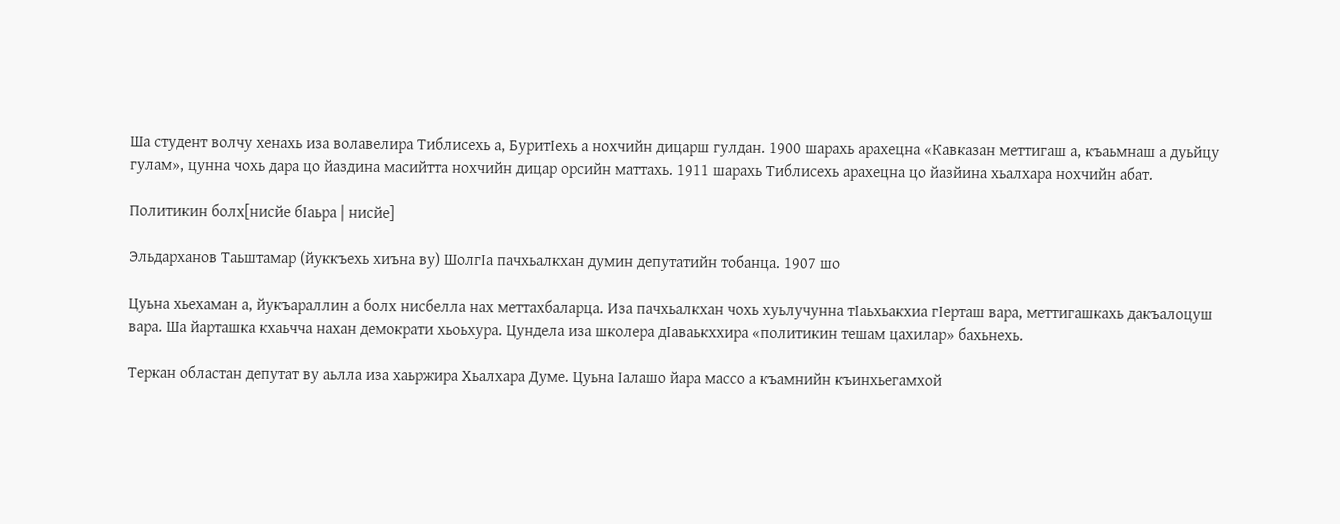Ша студент волчу хенахь иза волавелира Тиблисехь а, БуритӀехь а нохчийн дицарш гулдан. 1900 шарахь арахецна «Кавказан меттигаш а, къаьмнаш а дуьйцу гулам», цунна чохь дара цо йаздина масийтта нохчийн дицар орсийн маттахь. 1911 шарахь Тиблисехь арахецна цо йазйина хьалхара нохчийн абат.

Политикин болх[нисйе бӀаьра | нисйе]

Эльдарханов Таьштамар (йуккъехь хиъна ву) ШолгӀа пачхьалкхан думин депутатийн тобанца. 1907 шо

Цуьна хьехаман а, йукъараллин а болх нисбелла нах меттахбаларца. Иза пачхьалкхан чохь хуьлучунна тӀаьхьакхиа гӀерташ вара, меттигашкахь дакъалоцуш вара. Ша йарташка кхаьчча нахан демократи хьоьхура. Цундела иза школера дӀаваькххира «политикин тешам цахилар» бахьнехь.

Теркан областан депутат ву аьлла иза хаьржира Хьалхара Думе. Цуьна Ӏалашо йара массо а къамнийн къинхьегамхой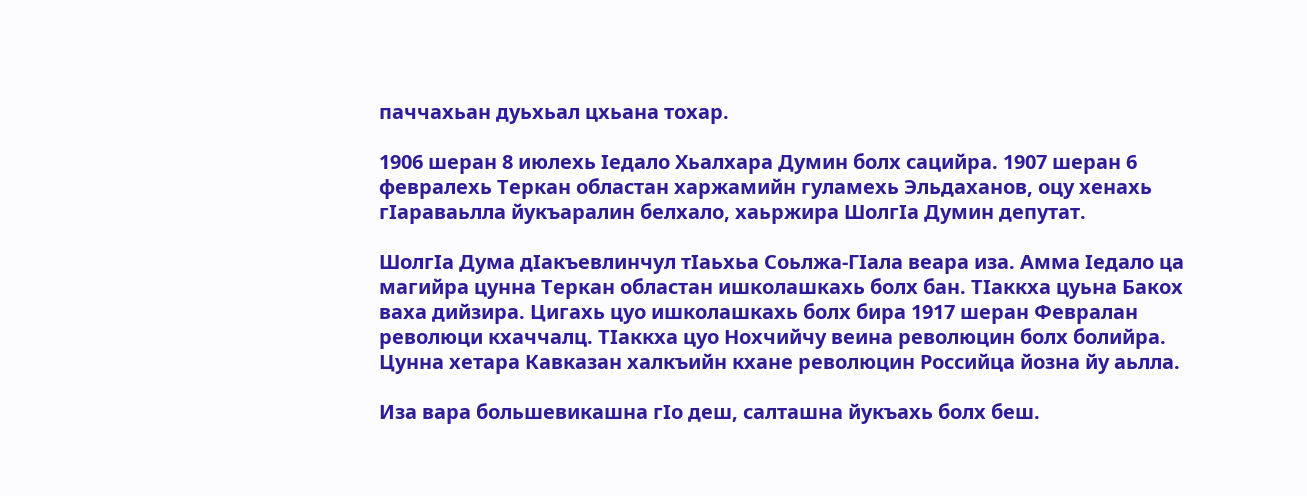паччахьан дуьхьал цхьана тохар.

1906 шеран 8 июлехь Ӏедало Хьалхара Думин болх сацийра. 1907 шеран 6 февралехь Теркан областан харжамийн гуламехь Эльдаханов, оцу хенахь гӀараваьлла йукъаралин белхало, хаьржира ШолгӀа Думин депутат.

ШолгӀа Дума дӀакъевлинчул тӀаьхьа Соьлжа-ГӀала веара иза. Амма Ӏедало ца магийра цунна Теркан областан ишколашкахь болх бан. ТӀаккха цуьна Бакох ваха дийзира. Цигахь цуо ишколашкахь болх бира 1917 шеран Февралан революци кхаччалц. ТӀаккха цуо Нохчийчу веина революцин болх болийра. Цунна хетара Кавказан халкъийн кхане революцин Российца йозна йу аьлла.

Иза вара большевикашна гӀо деш, салташна йукъахь болх беш.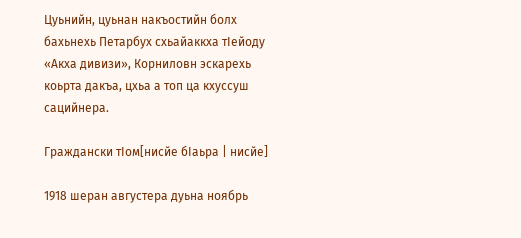Цуьнийн, цуьнан накъостийн болх бахьнехь Петарбух схьайаккха тӀейоду «Акха дивизи», Корниловн эскарехь коьрта дакъа, цхьа а топ ца кхуссуш сацийнера.

Граждански тӀом[нисйе бӀаьра | нисйе]

1918 шеран августера дуьна ноябрь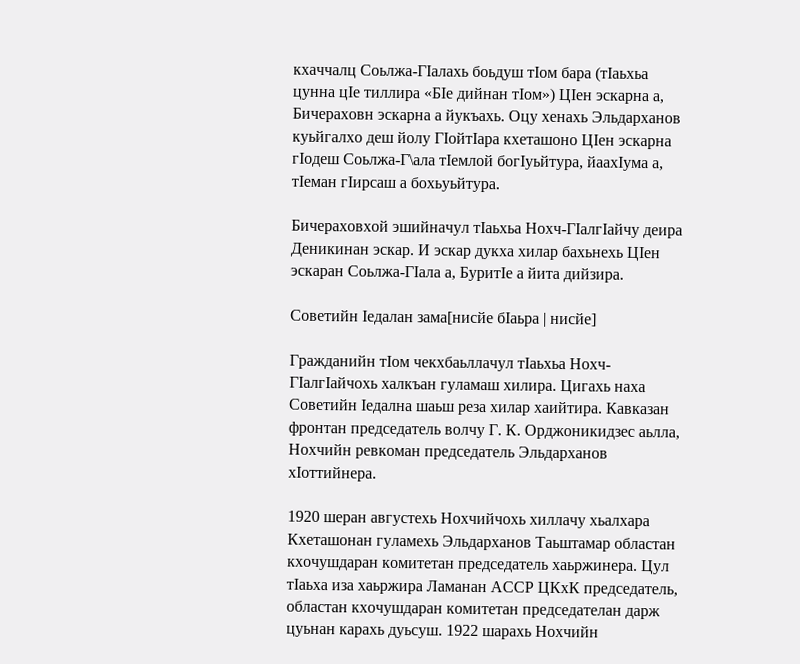кхаччалц Соьлжа-ГӀалахь боьдуш тӀом бара (тӀаьхьа цунна цӀе тиллира «БӀе дийнан тӀом») ЦӀен эскарна а, Бичераховн эскарна а йукъахь. Оцу хенахь Эльдарханов куьйгалхо деш йолу ГӀойтӀара кхеташоно ЦӀен эскарна гӀодеш Соьлжа-Г\ала тӀемлой богӀуьйтура, йаахӀума а, тӀеман гӀирсаш а бохьуьйтура.

Бичераховхой эшийначул тӀаьхьа Нохч-ГӀалгӀайчу деира Деникинан эскар. И эскар дукха хилар бахьнехь ЦӀен эскаран Соьлжа-ГӀала а, БуритӀе а йита дийзира.

Советийн Ӏедалан зама[нисйе бӀаьра | нисйе]

Гражданийн тӀом чекхбаьллачул тӀаьхьа Нохч-ГӀалгӀайчохь халкъан гуламаш хилира. Цигахь наха Советийн Ӏедална шаьш реза хилар хаийтира. Кавказан фронтан председатель волчу Г. К. Орджоникидзес аьлла, Нохчийн ревкоман председатель Эльдарханов хӀоттийнера.

1920 шеран августехь Нохчийчохь хиллачу хьалхара Кхеташонан гуламехь Эльдарханов Таьштамар областан кхочушдаран комитетан председатель хаьржинера. Цул тӀаьха иза хаьржира Ламанан АССР ЦКхК председатель, областан кхочушдаран комитетан председателан дарж цуьнан карахь дуьсуш. 1922 шарахь Нохчийн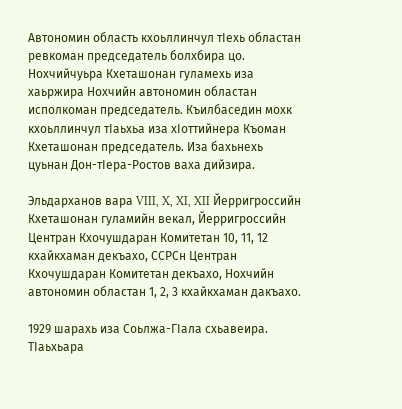Автономин область кхоьллинчул тӀехь областан ревкоман председатель болхбира цо. Нохчийчуьра Кхеташонан гуламехь иза хаьржира Нохчийн автономин областан исполкоман председатель. Къилбаседин мохк кхоьллинчул тӀаьхьа иза хӀоттийнера Къоман Кхеташонан председатель. Иза бахьнехь цуьнан Дон-тӀера-Ростов ваха дийзира.

Эльдарханов вара VIII, X, XI, XII Йерригроссийн Кхеташонан гуламийн векал, Йерригроссийн Центран Кхочушдаран Комитетан 10, 11, 12 кхайкхаман декъахо, ССРСн Центран Кхочушдаран Комитетан декъахо, Нохчийн автономин областан 1, 2, 3 кхайкхаман дакъахо.

1929 шарахь иза Соьлжа-ГӀала схьавеира. ТӀаьхьара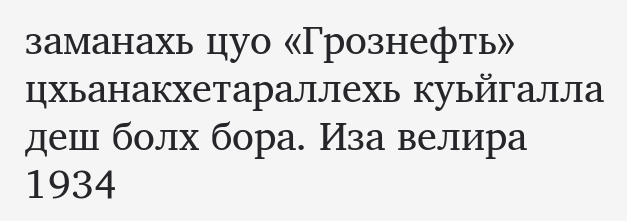заманахь цуо «Грознефть» цхьанакхетараллехь куьйгалла деш болх бора. Иза велира 1934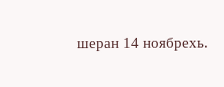шеран 14 ноябрехь.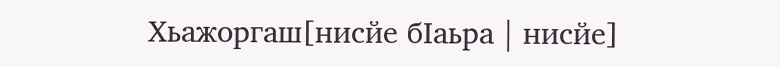Хьажоргаш[нисйе бӀаьра | нисйе]